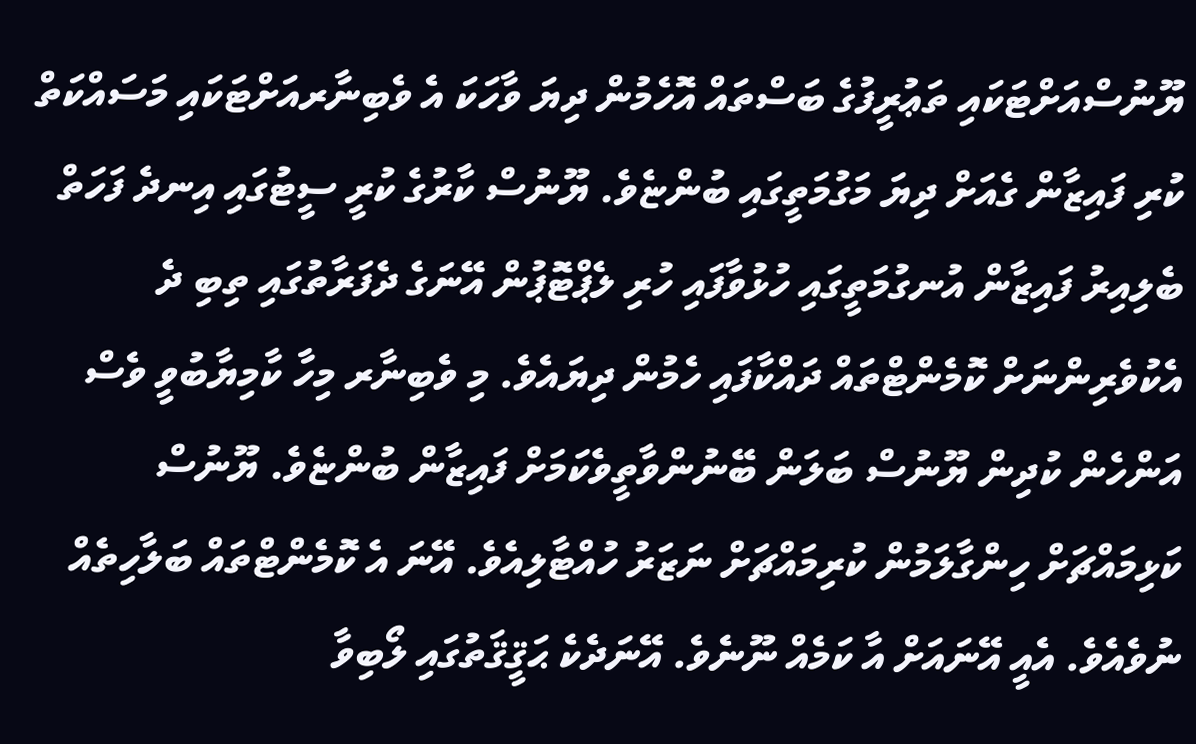ޔޫނުސްއަށްޓަކައި ތަޢުރީފުގެ ބަސްތައް އޮހެމުން ދިޔަ ވާހަކަ އެ ވެބިނާރއަށްޓަކައި މަސައްކަތް ކުރި ފައިޒާން ގެއަށް ދިޔަ މަގުމަތީގައި ބުންޏެވެ. ޔޫނުސް ކާރުގެ ކުރީ ސީޓުގައި އިނދެ ފަހަތް ބެލިއިރު ފައިޒާން އުނގުމަތީގައި ހުޅުވާފައި ހުރި ލެޕްޓޮޕުން އޭނަގެ ދެފަރާތުގައި ތިބި ދެ އެކުވެރިންނަށް ކޮމެންޓްތައް ދައްކާފައި ހެމުން ދިޔައެވެ. މި ވެބިނާރ މިހާ ކާމިޔާބުވީ ވެސް އަންހެން ކުދިން ޔޫނުސް ބަލަން ބޭނުންވާތީވެކަމަށް ފައިޒާން ބުންޏެވެ. ޔޫނުސް ކަޅިމައްޗަށް ހިންގާލަމުން ކުރިމައްޗަށް ނަޒަރު ހުއްޓާލިއެވެ. އޭނަ އެ ކޮމެންޓްތައް ބަލާހިތެއް ނުވެއެވެ. އެއީ އޭނައަށް އާ ކަމެއް ނޫނެވެ. އޭނަދެކެ ޙަޤީޤަތުގައި ލޯބިވާ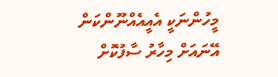މީހުންނަކީ އެއީއެއްނޫންކަން އޭނައަށް މިހާރު ސާފުކޮށް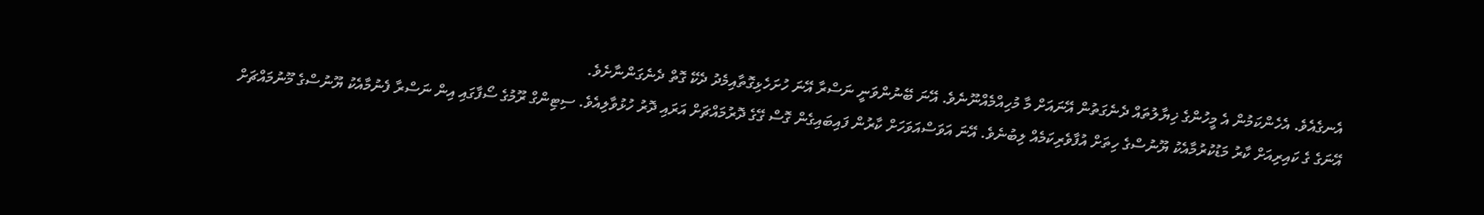އެނގެއެވެ. އެހެންކަމުން އެ މީހުންގެ ޚިޔާލުތައް ދެނެގަތުން އޭނައަށް މާ މުހިއްމެއްނޫނެވެ. އޭނަ ބޭނުންވަނީ ނަސްރާ އޭނަ ހުށަހެޅިގޮތާއިމެދު ދެކޭ ގޮތް ދެނެގަންނާށެވެ.
އޭނަގެ ގެ ކައިރިއަށް ކާރު މަޑުކުރުމާއެކު ޔޫނުސްގެ ހިތަށް އުފާވެރިކަމެއް ލިބުނެވެ. އޭނަ އަވަސްއަވަހަށް ކާރުން ފައިބައިގެން ގޮސް ގޭގެ ދޮރުމައްޗަށް އަރައި ދޮރު ހުޅުވާލިއެވެ. ސިޓިންގް ރޫމުގެ ސޯފާގައި އިން ނަސްރާ ފެނުމާއެކު ޔޫނުސްގެ މޫނުމައްޗަށް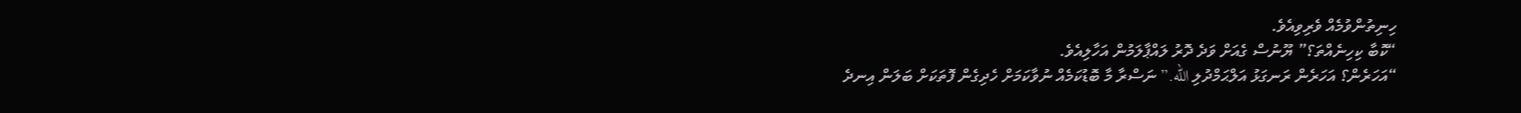ހިނިތުންވުމެއް ވެރިވިއެވެ.
“ކޮބާ ކިހިނެއްތަ؟” ޔޫނުސް ގެއަށް ވަދެ ދޮރު ލައްޕާލަމުން އަހާލިއެވެ.
“އަހަރެން؟ އަހަރެން ރަނގަޅު އަލްޙަމްދުލި الله.” ނަސްރާ މާ ބޮޑުކަމެއް ނުވާކަމަށް ހެދިގެން ފޮތަކަށް ބަލަން އިނދެ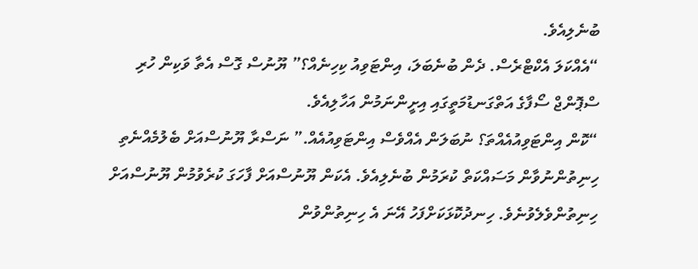ބުނެލިއެވެ.
“އެއްކަލަ އެކްޓްރެސް. ދެން ބުނެބަލަ، އިންޓަވިއު ކިހިނެއް؟” ޔޫނުސް ގޮސް އެތާ ވަކިން ހުރި ސްޕޮންޖް ސޯފާގެ އަތްގަނޑުމަތީގައި އިށީންނަމުން އަހާލިއެވެ.
“ކޮން އިންޓަވިއުއެއްތަ؟ ނުބަލަން އެއްވެސް އިންޓަވިއުއެއް.” ނަސްރާ ޔޫނުސްއަށް ބެލުމެއްނެތި ހިނިތުންނުވާން މަސައްކަތް ކުރަމުން ބުނެލިއެވެ. އެކަން ޔޫނުސްއަށް ފާހަގަ ކުރެވުމުން ޔޫނުސްއަށް ހިނިތުންވެލެވުނެވެ. ހިނދުކޮޅަކަށްފަހު އޭނަ އެ ހިނިތުންވުން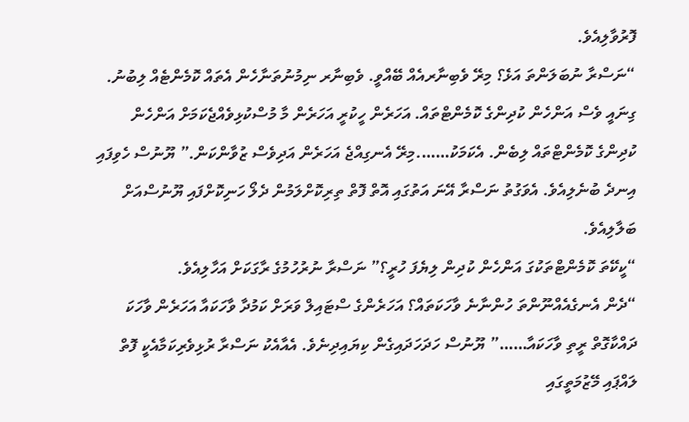ފޮރުވާލިއެވެ.
“ނަސްރާ ނުބަލަންތަ އަޅެ؟ މިރޭ ވެބިނާރއެއް ބޭއްވީ. ވެބިނާރ ނިމުނުތަނާހެން އެތައް ކޮމެންޓެއް ލިބުނު. ގިނައީ ވެސް އަންހެން ކުދިންގެ ކޮމެންޓްތައް. އަހަރެން ހީކުރީ އަހަރެން މާ މުސްކުޅިވެއްޖެކަމަށް އަންހެން ކުދިންގެ ކޮމެންޓްތައް ލިބެން. އެކަމަކު…….މިރޭ އެނގިއްޖެ އަހަރެން އަދިވެސް ޒުވާންކަން.” ޔޫނުސް ހެވިފައި އިނދެ ބުނެލިއެވެ. އެވަގުތު ނަސްރާ އޭނަ އަތުގައި އޮތް ފޮތް ތިރިކޮށްލަމުން ދެލޯ ހަނިކޮށްފައި ޔޫނުސްއަށް ބަލާލިއެވެ.
“ކީކޭތަ ކޮމެންޓްތަކުގަ އަންހެން ކުދިން ލިޔެފަ ހުރީ؟” ނަސްރާ ނުރުހުމުގެ ރާގަކަށް އަހާލިއެވެ.
“ދެން އެނގެއެއްނޫންތަ ހުންނާނެ ވާހަކަތައް؟ އަހަރެންގެ ސްޓައިލް ވަރަށް ކަމުދާ ވާހަކައާ އަހަރެން ވާހަކަ ދައްކާގޮތް ރީތި ވާހަކައާ……” ޔޫނުސް ހަދަހަދައިގެން ކިޔައިދިނެވެ. އެއާއެކު ނަސްރާ ރުޅިވެރިކަމާއެކީ ފޮތް ލައްޕައި މޭޒުމަތީގައި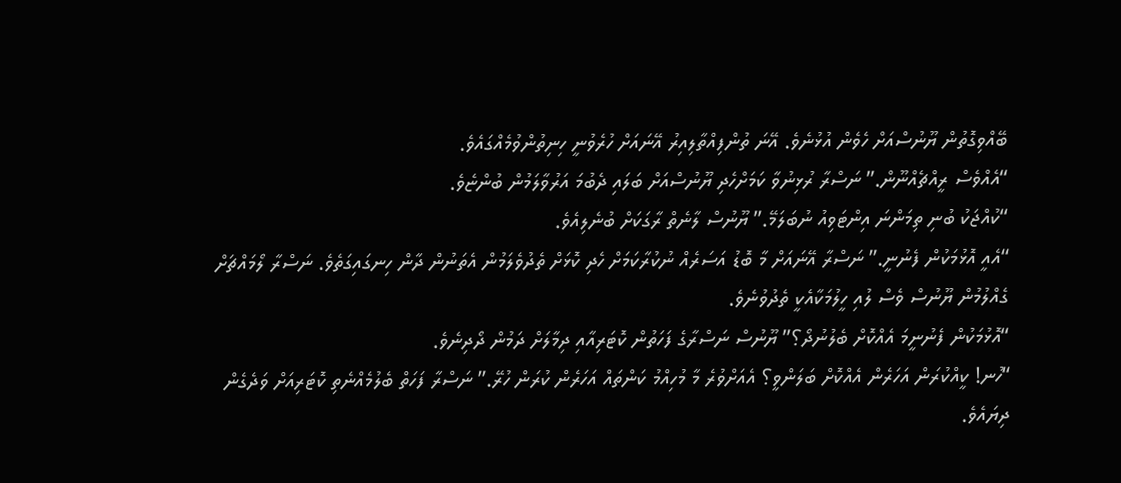ބޭއްވިގޮތުން ޔޫނުސްއަށް ހެވެން އުޅުނެވެ. އޭނަ ތުންފިއްތާލިއިރު އޭނައަށް ހުރެވުނީ ހިނިތުންވުމެއްގައެވެ.
“އެއްވެސް ރީއްޗެއްނޫން.” ނަސްރާ ރުޅިނުވާ ކަމަށްހެދި ޔޫނުސްއަށް ބަލައި ދެބުމަ އަރުވާލަމުން ބުންޏެވެ.
“ކުއްޖަކު ބުނި ތިމަންނަ އިންޓަވިއު ނުބަލަމޭ.” ޔޫނުސް ލާނެތް ރާގަކަށް ބުނެލިއެވެ.
“އެއީ އޮޅުމަކުން ފެނުނީ.” ނަސްރާ އޭނައަށް މާ ބޮޑު އަސަރެއް ނުކުރާކަމަށް ހެދި ކޮޅަށް ތެދުވެލަމުން އެތަނުން ދާން ހިނގައިގަތެވެ. ނަސްރާ ލޯމައްޗަށް ގެއްލުމުން ޔޫނުސް ވެސް ލުއި ހީލުމަކާއެކީ ތެދުވުނެވެ.
“އޮޅުމަކުން ފެނުނީމަ އެއްކޮށް ބެލުނުދޯ؟” ޔޫނުސް ނަސްރާގެ ފަހަތުން ކޮޓަރިއާއި ދިމާލަށް ދަމުން ދޯދިނެވެ.
“ހުނ! ކީއްކުރަން އަހަރެން އެއްކޮށް ބަލަންވީ؟ އެއަށްވުރެ މާ މުހިއްމު ކަންތައް އަހަރެން ކުރަން ހުރޭ.” ނަސްރާ ފަހަތް ބެލުމެއްނެތި ކޮޓަރިއަށް ވަދެގެން ދިޔައެވެ.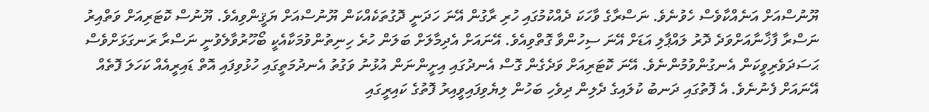ޔޫނުސްއަށް އަނެއްކާވެސް ހެވުނެވެ. ނަސްރާގެ ވާހަކަ ދެއްކުމުގައި ހުރި ރާގުން އޭނަ ހަދަނީ ދޮގުތަކެއްކަން ޔޫނުސްއަށް ޔަޤީންވިއެވެ. ޔޫނުސް ކޮޓަރިއަށް ވަތްއިރު ނަސްރާ ފާޚާނާއަށްވަދެ ދޮރު ލައްޕާލި އަޑަށް އޭނަ ސިހުންވާ ގޮތްވިއެވެ. އޭނައަށް އެދިމާލަށް ބަލަން ހުރެ ހިނިތުންވުމަކާއެކީ ބޯހޫރުވާލެވުނީ ނަސްރާ ރަނގަޅަށްވެސް ޙަސަދަވެރިވީކަން އެނގުންވުމުންނެވެ. އޭނަ ކޮޓަރިއަށް ވަދެގެން ގޮސް އެނދުގައި އިށީންނަން އުޅުނު ވަގުތު އެނދުމަތީގައި ހުޅުވިފައި އޮތް ޑައިރީއެއް ކަހަލަ ފޮތެއް އޭނައަށް ފެނުނެވެ. އެ ފޮތުގައި ދަނބު ކުލައިގެ ދެލިން ދިވެހި ބަހުން ލިޔެވިފައިވީއިރު ފޮތުގެ ކައިރީގައި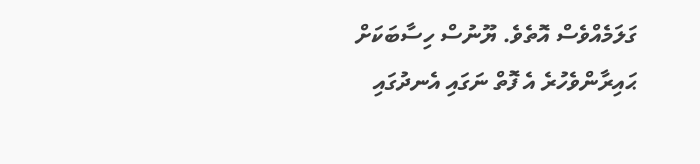ގަލަމެއްވެސް އޮތެވެ. ޔޫނުސް ހިސާބަކަށް ޙައިރާންވެހުރެ އެ ފޮތް ނަގައި އެނދުގައި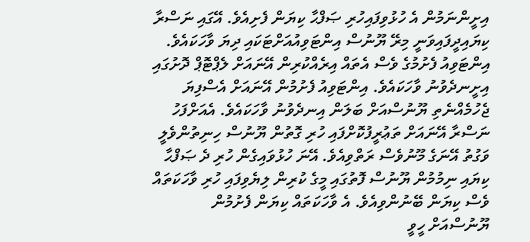އިށީންނަމުން އެ ހުޅުވިފައިހުރި ޞަފްޙާ ކިޔަން ފެށިއެވެ. އޭގައި ނަސްރާ ކިޔައިދީފައިވަނީ މިރޭ ޔޫނުސް އިންޓަވިއުއަށްޓަކައި ދިޔަ ވާހަކައެވެ. އިންޓަވިއު ފެށުމުގެ ވެސް އެތައް އިރެއްކުރިން އޭނައަށް ލެޕްޓޮޕް ދޮށުގައި އިށީނދެވުނު ވާހަކައެވެ. އިންޓަވިއު ފެށުމުން އޭނައަށް އެސްފިޔަ ޖެހުމެއްނެތި ޔޫނުސްއަށް ބަލަން އިނދެވުނު ވާހަކައެވެ. އެއަށްފަހު ނަސްރާ އޭނައަށް ތަޢުރީފުކޮށްފައި ހުރި ގޮތުން ޔޫނުސް ހިނިތުންވެލީ ވަގުތު އޭނަގެ މޫނުވެސް ރަތްވިއެވެ. އޭނަ ހުޅުވައިގެން ހުރި ދެ ޞަފްޙާ ކިޔައި ނިމުމުން ޔޫނުސް ފޮތުގައި މީގެ ކުރިން ލިޔެވިފައި ހުރި ވާހަކަތައް ވެސް ކިޔަން ބޭނުންވިއެވެ. އެ ވާހަކަތައް ކިޔަން ފެށުމުން ޔޫނުސްއަށް ހީވީ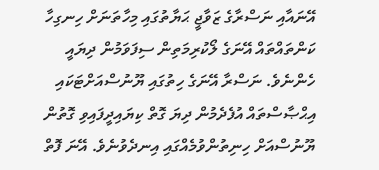އޭނައާއި ނަސްރާގެ ޒަވާޖީ ޙަޔާތުގައި މިހާތަނަށް ހިނގިހާ ކަންތައްތައް އޭނަގެ ލޯކުރިމަތިން ސިފަވަމުން ދިޔައީ ހެންނެވެ. ނަސްރާ އޭނަގެ ހިތުގައި ޔޫނުސްއަށްޓަކައި އިޙްޞާސްތައް އުފެދެމުން ދިޔަ ގޮތް ކިޔައިދީފައިވި ގޮތުން ޔޫނުސްއަށް ހިނިތުންވުމެއްގައި އިނދެވުނެވެ. އޭނަ ފޮތް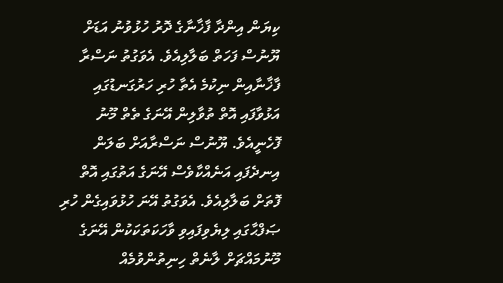ކިޔަން އިންދާ ފާޚާނާގެ ދޮރު ހުޅުވުނު އަޑަށް ޔޫނުސް ފަހަތް ބަލާލިއެވެ. އެވަގުތު ނަސްރާ ފާޚާނާއިން ނިކުމެ އެތާ ހުރި ހަރުގަނޑުގައި އަޅުވާފައި އޮތް ތުވާލިން އޭނަގެ ތެތް މޫނު ފޮހެނީއެވެ. ޔޫނުސް ނަސްރާއަށް ބަލަން އިނދެފައި އަނެއްކާވެސް އޭނަގެ އަތުގައި އޮތް ފޮތަށް ބަލާލިއެވެ. އެވަގުތު އޭނަ ހުޅުވައިގެން ހުރި ޞަފްޙާގައި ލިޔެވިފައިވި ވާހަކަތަކަކުން އޭނަގެ މޫނުމައްޗަށް ލާނެތް ހިނިތުންވުމެއް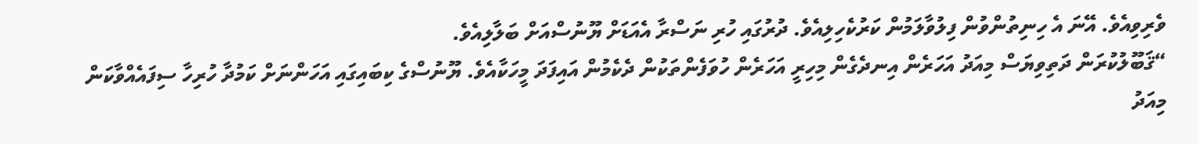ވެރިވިއެވެ. އޭނަ އެ ހިނިތުންވުން ފިލުވާލަމުން ކަރުކެހިލިއެވެ. ދުރުގައި ހުރި ނަސްރާ އެއަޑަށް ޔޫނުސްއަށް ބަލާލިއެވެ.
“ޤަބޫލުކުރަން ދަތިވިޔަސް މިއަދު އަހަރެން އިނދެގެން މިހިރީ އަހަރެން ހުވަފެންތަކުން ދެކެމުން އައިފަދަ މީހަކާއެވެ. ޔޫނުސްގެ ކިބައިގައި އަހަންނަށް ކަމުދާ ހުރިހާ ސިފައެއްވާކަން މިއަދު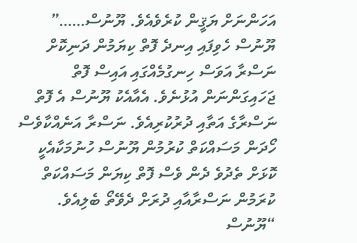އަހަންނަށް ޔަޤީން ކުރެވެއެވެ. ޔޫނުސް……” ޔޫނުސް ހެވިފައި އިނދެ ފޮތް ކިޔަމުން ދަނިކޮށް ނަސްރާ އަވަސް ހިނގުމެއްގައި އައިސް ފޮތް ޖަހައިގަންނަން އުޅުނެވެ. އެއާއެކު ޔޫނުސް އެ ފޮތް ނަސްރާގެ އަތާއި ދުރުކުރިއެވެ. ނަސްރާ އަނެއްކާވެސް ހޯދަން މަސައްކަތް ކުރުމުން ޔޫނުސް ހުނުމަކާއެކީ ކޮޅަށް ތެދުވެ ދެން ވެސް ފޮތް ކިޔަން މަސައްކަތް ކުރަމުން ނަސްރާއާއި ދުރަށް ދެވޭތޯ ބެލިއެވެ.
“ޔޫނުސް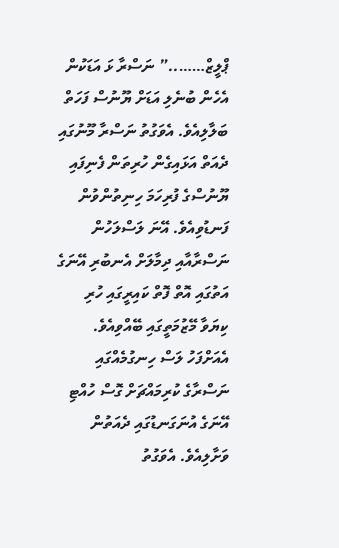ޕްލީޒް……..” ނަސްރާ ޅަ އަޑަކުން އެހެން ބުނެލި އަޑަށް ޔޫނުސް ފަހަތް ބަލާލިއެވެ. އެވަގުތު ނަސްރާ މޫނުގައި ދެއަތް އަޅައިގެން ހުރިތަން ފެނިފައި ޔޫނުސްގެ ފުރިހަމަ ހިނިތުންވުން ފަނޑުވިއެވެ. އޭނަ ލަސްލަހުން ނަސްރާއާއި ދިމާލަށް އެނބުރި އޭނަގެ އަތުގައި އޮތް ފޮތް ކައިރީގައި ހުރި ކިޔަވާ މޭޒުމަތީގައި ބޭއްވިއެވެ. އެއަށްފަހު ލަސް ހިނގުމެއްގައި ނަސްރާގެ ކުރިމައްޗަށް ގޮސް ހުއްޓި އޭނަގެ އުނަގަނޑުގައި ދެއަތުން ވަށާލިއެވެ. އެވަގުތު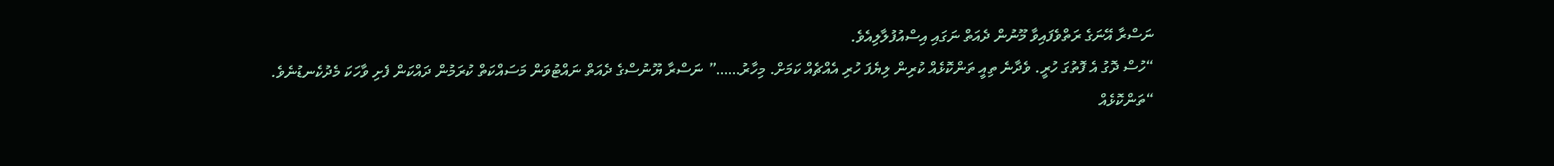ނަސްރާ އޭނަގެ ރަތްވެފައިވާ މޫނުން ދެއަތް ނަގައި އިސްއުފުލާލިއެވެ.
“ހުސް ދޮގު އެ ފޮތުގަ ހުރީ. ވެދާނެ ތިއީ ތަންކޮޅެއް ކުރިން ލިޔެފަ ހުރި އެއްޗެއް ކަމަށް. މިހާރު……” ނަސްރާ ޔޫނުސްގެ ދެއަތް ނައްޓުވަން މަސައްކަތް ކުރަމުން ދައްކަން ފެށި ވާހަކަ މެދުކެނޑުނެވެ.
“ތަންކޮޅެއް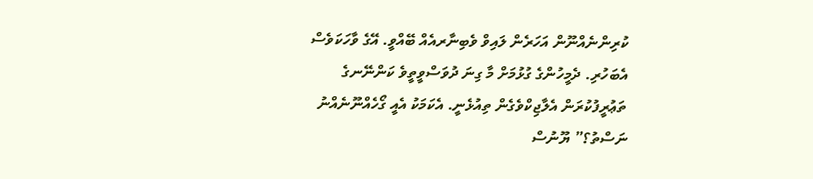ކުރިންނެއްނޫން އަހަރެން ލައިވް ވެބިނާރއެއް ބޭއްވީ. އޭގެ ވާހަކަވެސް އެބަހުރި. ދެމީހުންގެ ގުޅުމަށް މާ ގިނަ ދުވަސްވީތީވެ ކަންނޭނގެ ތަޢުރީފުކުރަން އެލާޖިކްވެގެން ތިއުޅެނީ. އެކަމަކު އެއީ ގޯހެއްނޫނެއްނު ނަސްތު؟” ޔޫނުސް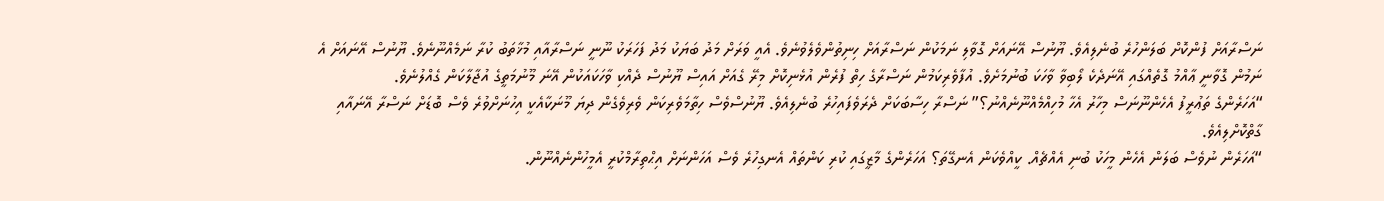ނަސްރާއަށް ފުންކޮށް ބަލަންހުރެ ބުނެލިއެވެ. ޔޫނުސް އޭނައަށް ގޮވާލި ނަމަކުން ނަސްރާއަށް ހިނިތުންވެލެވުނެވެ. އެއީ ވަރަށް މަދު ބަޔަކު މަދު ފަހަރަކު ނޫނީ ނަސްރާއާއި މުޚާތަބު ކުރާ ނަމެއްނޫނެވެ. ޔޫނުސް އޭނައަށް އެ ނަމުން ގޮވާނީ ޢާއްމު ގޮތެއްގައި އޭނަދެކެ ލޯބިވާ ވާހަކަ ބުނުމަށެވެ. އުފާވެރިކަމުން ނަސްރާގެ ހިތް ފުރެން އުޅެނިކޮށް މިރޭ ގެއަށް އައިސް ޔޫނުސް ދެއްކި ވާހަކައަކުން އޭނަ މޫނުމަތީގެ އުޖާލާކަން ގެއްލުނެވެ.
“އަހަރެންގެ ތަޢުރީފު އެހެންނޫނަސް މިހާރު އެހާ މުހިއްމެއްނޫނެއްނު؟” ނަސްރާ ހިސާބަކަށް ދެރަވެފައިހުރެ ބުނެލިއެވެ. ޔޫނުސްވެސް ހިތާމަވެރިކަން ވެރިވެގެން ދިޔަ މޫނަކާއެކީ އިހުނަށްވުރެ ވެސް ބޮޑަށް ނަސްރާ އޭނައާއި ގާތްކޮށްލިއެވެ.
“އަހަރެން ނުވެސް ބަލަން އެހެން މީހަކު ބުނި އެއްޗެއް. ކީއްވެކަން އެނގޭތަ؟ އަހަރެންގެ މާޒީގައި ކުރި ކަންތައް އެނގިހުރެ ވެސް އަހަންނަށް އިޙްތިރާމްކުރީ އެމީހުންނެއްނޫން.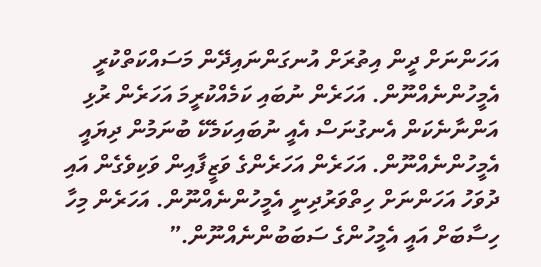އަހަންނަށް ދީން އިތުރަށް އުނގަންނައިދޭން މަސައްކަތްކުރީ އެމީހުންނެއްނޫން. އަހަރެން ނުބައި ކަމެއްކުރީމަ އަހަރެން ރުޅި އަންނާނެކަން އެނގުނަސް އެއީ ނުބައިކަމެކޭ ބުނަމުން ދިޔައީ އެމީހުންނެއްނޫން. އަހަރެން އަހަރެންގެ ވަޒީފާއިން ވަކިވެގެން އައި ދުވަހު އަހަންނަށް ހިތްވަރުދިނީ އެމީހުންނެއްނޫން. އަހަރެން މިހާ ހިސާބަށް އައީ އެމީހުންގެ ސަބަބުންނެއްނޫން.”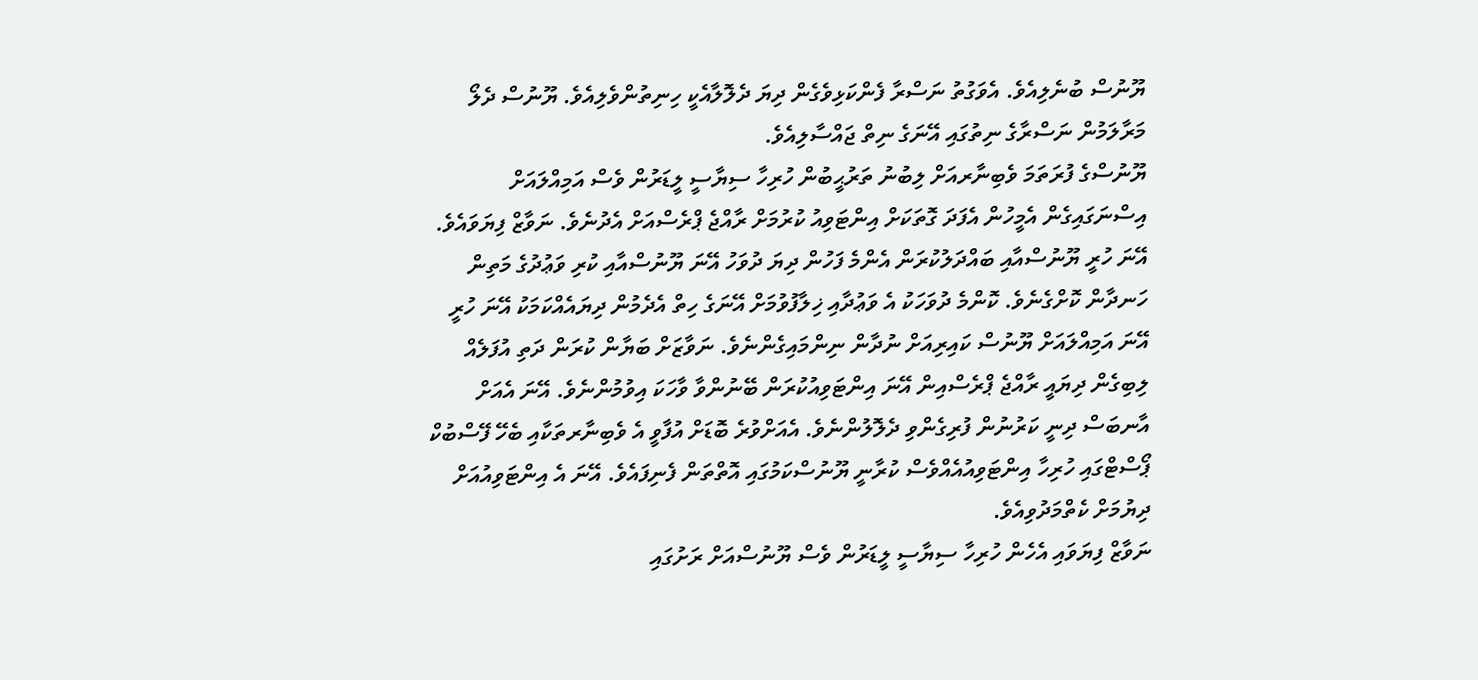ޔޫނުސް ބުނެލިއެވެ. އެވަގުތު ނަސްރާ ފެންކަޅިވެގެން ދިޔަ ދެލޮލާއެކީ ހިނިތުންވެލިއެވެ. ޔޫނުސް ދެލޯ މަރާލަމުން ނަސްރާގެ ނިތުގައި އޭނަގެ ނިތް ޖައްސާލިއެވެ.
ޔޫނުސްގެ ފުރަތަމަ ވެބިނާރއަށް ލިބުނު ތަރުޙީބުން ހުރިހާ ސިޔާސީ ލީޑަރުން ވެސް އަމިއްލައަށް އިސްނަގައިގެން އެމީހުން އެފަދަ ގޮތަކަށް އިންޓަވިއު ކުރުމަށް ރާއްޖެ ޕްރެސްއަށް އެދުނެވެ. ނަވާޒް ފިޔަވައެވެ. އޭނަ ހުރީ ޔޫނުސްއާއި ބައްދަލުކުރަން އެންމެ ފަހުން ދިޔަ ދުވަހު އޭނަ ޔޫނުސްއާއި ކުރި ވަޢުދުގެ މަތިން ހަނދާން ކޮށްގެނެވެ. ކޮންމެ ދުވަހަކު އެ ވަޢުދާއި ޚިލާފުވުމަށް އޭނަގެ ހިތް އެދެމުން ދިޔައެއްކަމަކު އޭނަ ހުރީ އޭނަ އަމިއްލައަށް ޔޫނުސް ކައިރިއަށް ނުދާން ނިންމައިގެންނެވެ. ނަވާޒަށް ބަޔާން ކުރަން ދަތި އުފަލެއް ލިބިގެން ދިޔައީ ރާއްޖެ ޕްރެސްއިން އޭނަ އިންޓަވިއުކުރަން ބޭނުންވާ ވާހަކަ އިވުމުންނެވެ. އޭނަ އެއަށް އާނބަސް ދިނީ ކަރުނުން ފުރިގެންވި ދެލޮލުންނެވެ. އެއަށްވުރެ ބޮޑަށް އުފާވީ އެ ވެބިނާރތަކާއި ބެހޭ ފޭސްބުކް ޕޯސްޓްގައި ހުރިހާ އިންޓަވިއުއެއްވެސް ކުރާނީ ޔޫނުސްކަމުގައި އޮތްތަން ފެނިފައެވެ. އޭނަ އެ އިންޓަވިއުއަށް ދިޔުމަށް ކެތްމަދުވިއެވެ.
ނަވާޒް ފިޔަވައި އެހެން ހުރިހާ ސިޔާސީ ލީޑަރުން ވެސް ޔޫނުސްއަށް ރަށުގައި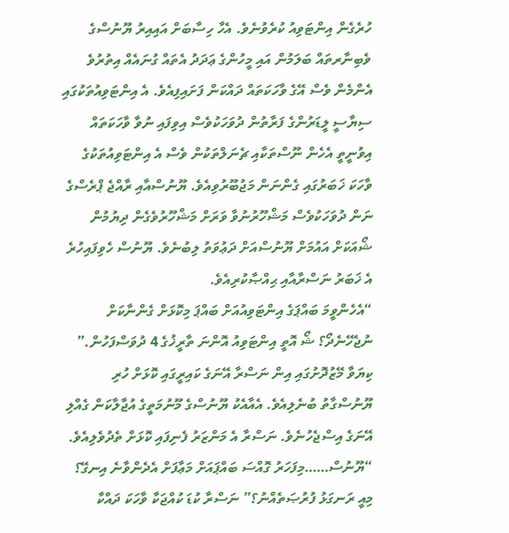ހުރެގެން އިންޓަވިއު ކުރެވުނެވެ. އެހާ ހިސާބަށް އައިއިރު ޔޫނުސްގެ ވެބިނާރތައް ބަލަމުން އައި މީހުންގެ ޢަދަދު އެތައް ގުނައެއް އިތުރުވެ އެންމެން ވެސް އޭގެ ވާހަކަތައް ދައްކަން ފަށައިފިއެވެ. އެ އިންޓަވިއުތަކުގައި ސިޔާސީ ލީޑަރުންގެ ފަރާތުން ދުވަހަކުވެސް އިވިފައި ނުވާ ވާހަކަތައް އިވުނީތީ އެހެން ނޫސްތަކާއި ޗެނަލްތަކުން ވެސް އެ އިންޓަވިއުތަކުގެ ވާހަކަ ޚަބަރުގައި ގެންނަން މަޖުބޫރުވިއެވެ. ޔޫނުސްއާއި ރާއްޖެ ޕްރެސްގެ ނަން ދުވަހަކުވެސް މަޝްހޫރުނުވާ ވަރަށް މަޝްހޫރުވެގެން ދިޔުމުން ޝޯއަކަށް އައުމަށް ޔޫނުސްއަށް ދަޢުވަތު ލިބުނެވެ. ޔޫނުސް ހެވިފައިހުރެ އެ ޚަބަރު ނަސްރާއާއި ޙިއްޞާކުރިއެވެ.
“އެހެންވީމަ ބައްޕަގެ އިންޓަވިއުއަށް ބައްޕަ މިކޮޅަށް ގެންނާކަށް ނުޖެހޭނެދޯ؟ ޝޯ އޮތީ އިންޓަވިއު އޮންނަ ތާރީޚުގެ 4 ދުވަސްފަހުން.” ކިޔަވާ މޭޒުދޮށުގައި އިން ނަސްރާ އޭނަގެ ކައިރީގައި ކޮޅަށް ހުރި ޔޫނުސްގާތު ބުނެލިއެވެ. އެއާއެކު ޔޫނުސްގެ މޫނުމަތީގެ އުޖާލާކަން ގެއްލި އޭނަގެ އިސްޖެހުނެވެ. ނަސްރާ އެ މަންޒަރު ފެނިފައި ކޮޅަށް ތެދުވެލިއެވެ.
“ޔޫނުސް……މިފަހަރު ގޮއްސަ ބައްޕައަށް މަޢާފަށް އެދެންވާނެ އިނގޭ؟ މިއީ ރަނގަޅު ފުރުޞަތެއްނު؟” ނަސްރާ ކުޑަ ކުއްޖަކާ ވާހަކަ ދައްކާ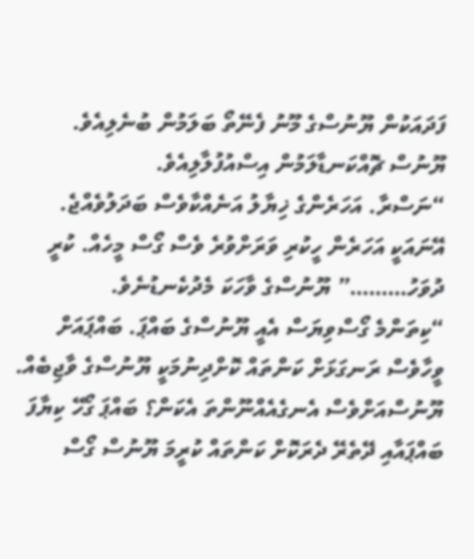ފަދައަކުން ޔޫނުސްގެ މޫނު ފެނޭތޯ ބަލަމުން ބުނެލިއެވެ. ޔޫނުސް ޗޮއްކަނޑާލަމުން އިސްއުފުލާލިއެވެ.
“ނަސްރާ. އަހަރެންގެ ޚިޔާލު އަނެއްކާވެސް ބަދަލުވެއްޖެ. އޭނައަކީ އަހަރެން ހީކުރި ވަރަށްވުރެ ވެސް ގޯސް މީހެއް. ކުރީ ދުވަހު………” ޔޫނުސްގެ ވާހަކަ މެދުކެނޑުނެވެ.
“ކިތަންމެ ގޯސްވިޔަސް އެއީ ޔޫނުސްގެ ބައްޕަ. ބައްޕައަށް ވީހާވެސް ރަނގަޅަށް ކަންތައް ކޮށްދިނުމަކީ ޔޫނުސްގެ ވާޖިބެއް. ޔޫނުސްއަށްވެސް އެނގެއެއްނޫންތަ އެކަން؟ ބައްޕަ ގޯހޭ ކިޔާފަ ބައްޕައާއި ދޭތެރޭ ދެރަކޮށް ކަންތައް ކުރީމަ ޔޫނުސް ގޯސް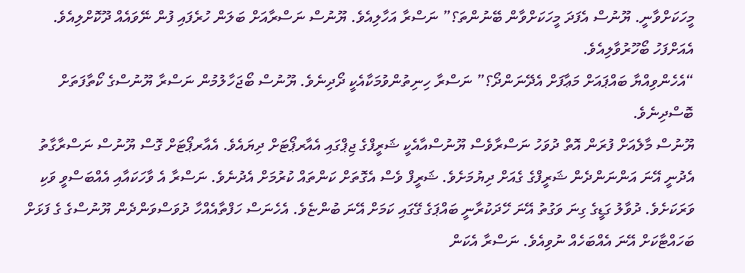މީހަކަށްވާނީ. ޔޫނުސް އެފަދަ މީހަކަށްވާން ބޭނުންތަ؟” ނަސްރާ އަހާލިއެވެ. ޔޫނުސް ނަސްރާއަށް ބަލަން ހުރެފައި ފުން ނޭވައެއް ދޫކޮށްލިއެވެ. އެއަށްފަހު ބޯހޫރުވާލިއެވެ.
“އެހެންވިއްޔާ ބައްޕައަށް މަޢާފަށް އެދޭނަންދޯ؟” ނަސްރާ ހިނިތުންވުމަކާއެކީ ދޯދިނެވެ. ޔޫނުސް ބޯޖަހާލުމުން ނަސްރާ ޔޫނުސްގެ ކޯތާފަތަށް ބޮސްދިނެވެ.
ޔޫނުސް މާލެއަށް ފުރަން އޮތް ދުވަހު ނަސްރާވެސް ޔޫނުސްއާއެކީ ޝަރީފްގެ ޖިޕްގައި އެއާރޕޯޓަށް ދިޔައެވެ. އެއާރޕޯޓަށް ގޮސް ޔޫނުސް ނަސްރާގާތު އެދުނީ އޭނަ އަންނަންދެން ޝަރީފްގެ ގެއަށް ދިޔުމަށެވެ. ޝަރީފް ވެސް އެގޮތަށް ކަންތައް ކުރުމަށް އެދުނެވެ. ނަސްރާ އެ ވާހަކައާއި އެއްބަސްވީ ވަކި ވަރަކަށެވެ. ދުވާލު ގަޑީގެ ގިނަ ވަގުތު އޭނަ ހޭދަކުރާނީ ބައްޕަގެ ގޭގައި ކަމަށް އޭނަ ބުންޏެވެ. އެހެނަސް ހަފްތާއެއްހާ ދުވަސްވަންދެން ޔޫނުސްގެ ގެ ފަޅަށް ބަހައްޓާކަށް އޭނަ އެއްބަހެއް ނުވިއެވެ. ނަސްރާ އެކަން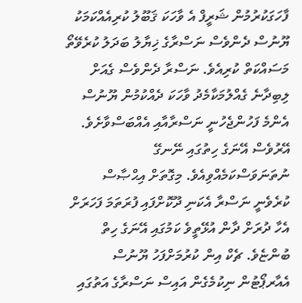ފާހަގަކުރުމުން ޝަރީފް އެ ވާހަކަ ޤަބޫލު ކުރިއެއްކަމަކު ޔޫނުސް ދެންވެސް ނަސްރާގެ ޚިޔާލު ބަދަލު ކުރެވޭތޯ މަސައްކަތް ކުރިއެވެ. ނަސްރާ ދެންވެސް ގެއަށް ލިބިދާނެ ގެއްލުމަކާމެދު ވާހަކަ ދެއްކުމުން ޔޫނުސް އެންމެ ފަހުންޖެހުނީ ނަސްރާއާއި އެއްބަސްވާށެވެ. އޭރުވެސް އޭނަގެ ހިތުގައި ނޭނގޭ ނުތަނަވަސްކަމެއްވިއެވެ. މިގޮތަށް އިޙްޞާސް ކުރެވެނީ ނަސްރާ އެކަނި ދޫކޮށްފައި ފުރަތަމަ ފަހަރަށް އެހާ ދުރަށް ދާން އުޅޭތީވެ ކަމުގައި އޭނަގެ ހިތް ބުންޏެވެ. ޗެކް އިން ކުރުމަށްފަހު ޔޫނުސް އެއާރޕޯޓުން ނިކުމެގެން އައިސް ނަސްރާގެ އަތުގައި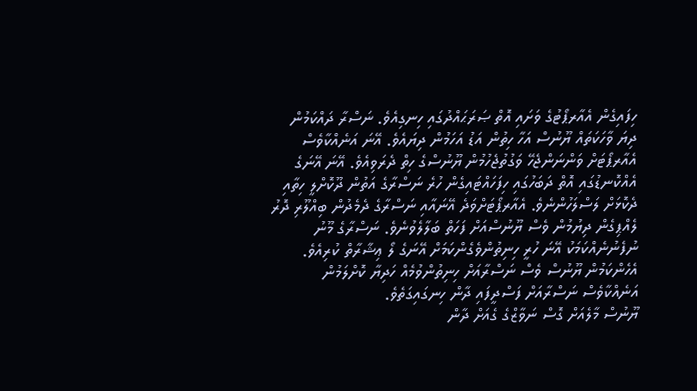ހިފައިގެން އެއާރޕޯޓުގެ ވަށައި އޮތް ޞަރަޙައްދުގައި ހިނގިއެވެ. ނަސްރާ ދައްކަމުން ދިޔަ ވާހަކަތައް ޔޫނުސް އަހާ ހިތުން އަޑު އަހަމުން ދިޔައެވެ. އޭނަ އަނެއްކާވެސް އެއާރޕޯޓަށް ވަންނަންޖެހޭ ވަގުތުޖެހުމުން ޔޫނުސްގެ ހިތް ދެރަވިއެވެ. އޭނަ އޭނަގެ އެއްކޮނޑުގައި އޮތް ދަބަހުގައި ހިފަހައްޓައިގެން ހުރެ ނަސްރާގެ އަތުން ދޫކޮށްލީ ހިތާއި ދެކޮޅަށް ލަސްލަހުންނެވެ. އެއާރޕޯޓަށްވަދެ އޭނައާއި ނަސްރާގެ ދެމެދުން ބިއްލޫރި ދޮރު ލެއްޕިގެން ދިޔުމުން ވެސް ޔޫނުސްއަށް ފަހަތް ބަލާލެވުނެވެ. ނަސްރާގެ މޫނު ނުފެނުނެއްކަމަކު އޭނަ ހުރީ ހިނިތުންވެގެންކަމަށް އޭނަގެ ލޯ ޢިޝާރާތް ކުރިއެވެ. އެހެންކަމުން ޔޫނުސް ވެސް ނަސްރާއަށް ހިނިތުންވުމެއް ހަދިޔާ ކޮށްލަމުން އަނެއްކާވެސް ނަސްރާއަށް ފަސްދީފައި ދާން ހިނގައިގަތެވެ.
ޔޫނުސް މާލެއަށް ގޮސް ނަވާޒްގެ ގެއަށް ދާން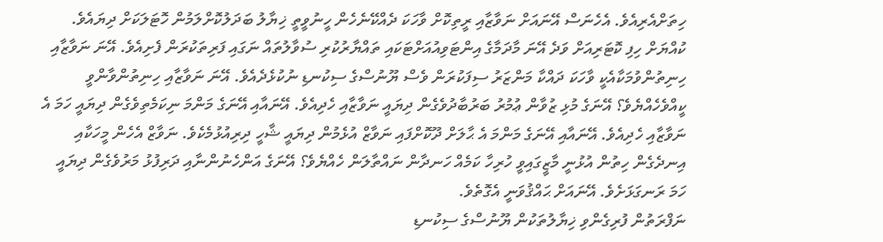ހިތަށްއެރިއެވެ. އެހެނަސް އޭނައަށް ނަވާޒާއި ރީތިކޮށް ވާހަކަ ދެއްކޭނެހެން ހީނުވީތީ ޚިޔާލު ބަދަލުކޮށްލަމުން ހޮޓަލަކަށް ދިޔައެވެ. ކުއްޔަށް ހިފި ކޮޓަރިއަށް ވަދެ އޭނަ މާދަމާގެ އިންޓަވިއުއަށްޓަކައި ތައްޔާރުކުރި ސުވާލުތައް ނަގައި ފަރިތަކުރަން ފެށިއެވެ. އޭނަ ނަވާޒާއި ހިނިތުންވުމަކާއެކީ ވާހަކަ ދައްކާ މަންޒަރު ސިފަކުރަން ވެސް ޔޫނުސްގެ ސިކުނޑި ނުކުޅެދެއެވެ. އޭނަ ނަވާޒާއި ހިނިތުންވާންވީ ކީއްވެހެއްޔެވެ؟ އޭނަގެ މުޅި ޒުވާން ޢުމުރު ބަރުބާދުވެގެން ދިޔައީ ނަވާޒާއި ހެދިއެވެ. އޭނައާއި އޭނަގެ މަންމަ ނިކަމެތިވެގެން ދިޔައީ ހަމަ އެ ނަވާޒާއި ހެދިއެވެ. އޭނައާއި އޭނަގެ މަންމަ އެ ޙާލަށް ދޫކޮށްފައި ނަވާޒް އުޅެމުން ދިޔައީ ޝާހީ ދިރިއުޅުމެކެވެ. ނަވާޒް އެހެން މީހަކާއި އިނދެގެން ހިތުން އުޅުނީ މާޒީގައިވީ ހުރިހާ ކަމެއް ހަނދާން ނައްތާލަން ހެއްޔެވެ؟ އޭނަގެ އަންހެނުންނާއި ދަރިފުޅު މަރުވެގެން ދިޔައީ ހަމަ ރަނގަޅަށެވެ. އޭނައަށް ޙައްޤުވަނީ އެގޮތެވެ.
ނަފްރަތުން ފުރިގެންވި ޚިޔާލުތަކުން ޔޫނުސްގެ ސިކުނޑި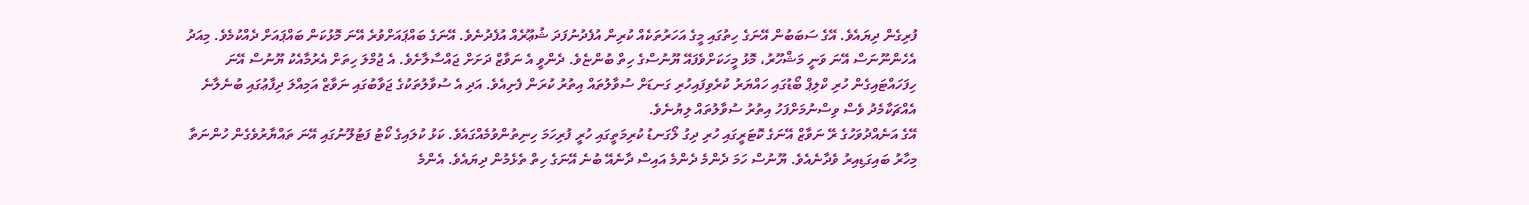ފުރިގެން ދިޔައެވެ. އޭގެ ސަބަބުން އޭނަގެ ހިތުގައި މީގެ އަހަރުތަކެއް ކުރިން އުފެދުނުފަދަ ޝުޢޫރެއް އުފެދުނެވެ. އޭނަގެ ބައްޕައަށްވުރެ އޭނަ މޮޅުކަން ބައްޕައަށް ދެއްކުމެވެ. މިއަދު އެހެންނޫނަސް އޭނަ ވަނީ މަޝްހޫރު، މޮޅު މީހަކަށްވެފައޭ ޔޫނުސްގެ ހިތް ބުންޏެވެ. ދެންވީ އެ ނަވާޒް ދަށަށް ޖައްސާލާށެވެ. އެ ޖުމްލަ ހިތަށް އެރުމާއެކު ޔޫނުސް އޭނަ ހިފަހައްޓައިގެން ހުރި ކްލިޕް ބޯޑުގައި ހައްޔަރު ކުރެވިފައިހުރި ގަނޑަށް ސުވާލުތައް އިތުރު ކުރަން ފެށިއެވެ. އަދި އެ ސުވާލުތަކުގެ ޖަވާބުގައި ނަވާޒް އަމިއްލަ ދިފާޢުގައި ބުނެލާނެ އެއްޗަކާމެދު ވެސް ވިސްނުމަށްފަހު އިތުރު ސުވާލުތައް ލިޔުނެވެ.
އޭގެ އަނެއްދުވަހުގެ ރޭ ނަވާޒް އޭނަގެ ކޮޓަރީގައި ހުރި ދިގު ލޯގަނޑު ކުރިމަތީގައި ހުރީ ފުރިހަމަ ހިނިތުންވުމެއްގައެވެ. ކަޅު ކުލައިގެ ކޯޓު ފަޓުލޫނުގައި އޭނަ ތައްޔާރުވެގެން ހުންނަތާ މިހާރު ބައިގަޑިއިރު ވެދާނެއެވެ. ޔޫނުސް ހަމަ ދެންމެ ދެންމެ އައިސް ދާނެއޭ ބުނެ އޭނަގެ ހިތް ތެޅެމުން ދިޔައެވެ. އެންމެ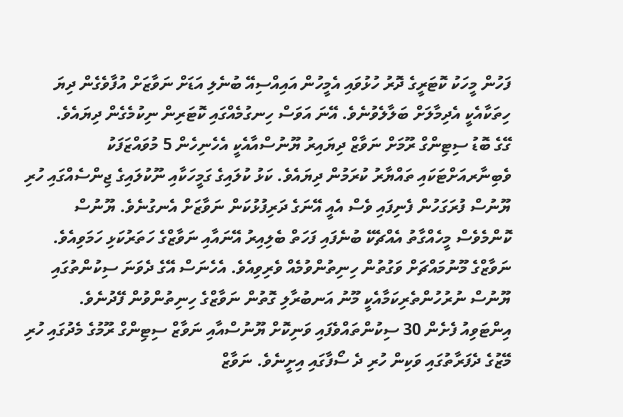ފަހުން މީހަކު ކޮޓަރީގެ ދޮރު ހުޅުވައި އެމީހުން އައިއްސިއޭ ބުނެލި އަޑަށް ނަވާޒަށް އުފާވެގެން ދިޔަ ހިތަކާއެކީ އެދިމާލަށް ބަލާލެވުނެވެ. އޭނަ އަވަސް ހިނގުމެއްގައި ކޮޓަރިން ނިކުމެގެން ދިޔައެވެ.
ގޭގެ ބޮޑު ސިޓިންގް ރޫމަށް ނަވާޒް ދިޔައިރު ޔޫނުސްއާއެކީ އެހެނިހެން 5 މުވައްޒަފަކު ވެބިނާރއަށްޓަކައި ތައްޔާރު ކުރަމުން ދިޔައެވެ. ކަޅު ކުލައިގެ ގަމީހަކާއި ނޫކުލައިގެ ޖިންސެއްގައި ހުރި ޔޫނުސް ފުރަގަހުން ފެނިފައި ވެސް އެއީ އޭނަގެ ދަރިފުޅުކަން ނަވާޒަށް އެނގުނެވެ. ޔޫނުސް ކޮންމެވެސް މީހެއްގާތު އެއްޗެކޭ ބުނެފައި ފަހަތް ބެލިއިރު އޭނައާއި ނަވާޒްގެ ހަތަރުކަޅި ހަމަވިއެވެ. ނަވާޒްގެ މޫނުމައްޗަށް ވަގުތުން ހިނިތުންވުމެއް ވެރިވިއެވެ. އެހެނަސް އޭގެ ދެވަނަ ސިކުންތުގައި ޔޫނުސް ނުރުހުންތެރިކަމާއެކީ މޫނު އަނބުރާލި ގޮތުން ނަވާޒްގެ ހިނިތުންވުން ފޭދުނެވެ.
އިންޓަވިއު ފެށެން 30 ސިކުންތައްވެފައި ވަނިކޮށް ޔޫނުސްއާއި ނަވާޒް ސިޓިންގް ރޫމުގެ މެދުގައި ހުރި މޭޒުގެ ދެފަރާތުގައި ވަކިން ހުރި ދެ ސޯފާގައި އިށީނެވެ. ނަވާޒް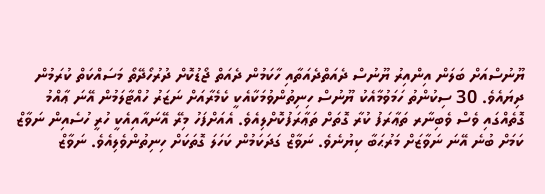ޔޫނުސްއަށް ބަލަން އިންއިރު ޔޫނުސް ދެއަތްދެއަތާއި ހާކަމުން ދެއަތް ޖޯޑުކޮށް ދުރުހޯދޭތޯ މަސައްކަތް ކުރަމުން ދިޔައެވެ. 30 ސިކުންތު ހަމަވުމާއެކު ޔޫނުސް ހިނިތުންވުމަކާއެކީ ކެމެރާއަށް ނަޒަރު ހުއްޓާލަމުން އޭނަ ޢާއްމު ގޮތެއްގައި ވެސް ވެބިނާރ ތަޢާރަފު ކުރާ ގޮތަށް ތަޢާރަފުކޮށްލިއެވެ. އެއަށްފަހު މިރޭ އޭނައާއިއެކީ ހުރީ ހުސެއިން ނަވާޒް ކަމަށް ބުނެ އޭނަ ނަވާޒަށް މަރުޙަބާ ކިޔުނެވެ. ނަވާޒް ގަދަކަމުން ކަހަލަ ގޮތަކަށް ހިނިތުންވެލިއެވެ. ނަވާޒް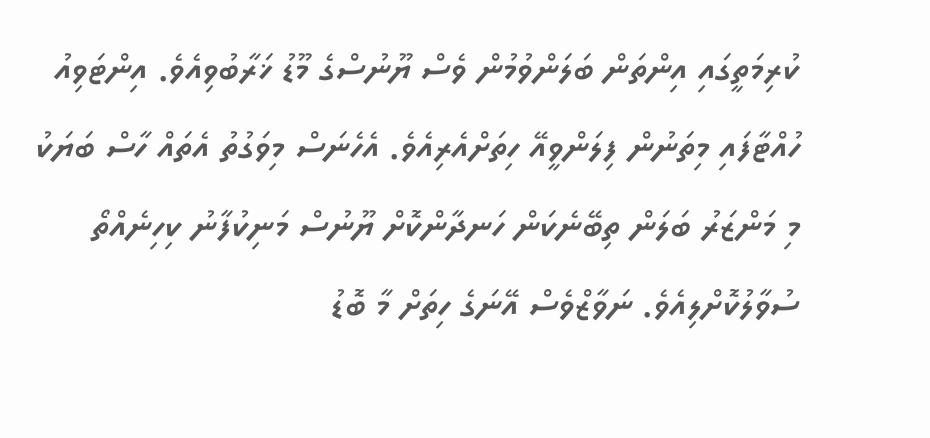ކުރިމަތީގައި އިންތަން ބަލަންވުމުން ވެސް ޔޫނުސްގެ މޫޑު ޚަރާބުވިއެވެ. އިންޓަވިއު ހުއްޓާފައި މިތަނުން ފިލަންވީއޭ ހިތަށްއެރިއެވެ. އެހެނަސް މިވަގުތު އެތައް ހާސް ބަޔަކު މި މަންޒަރު ބަލަން ތިބޭނެކަން ހަނދާންކޮށް ޔޫނުސް މަނިކުފާނު ކިހިނެއްތޯ ސުވާލުކޮށްލިއެވެ. ނަވާޒްވެސް އޭނަގެ ހިތަށް މާ ބޮޑު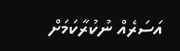އަސަރެއް ނުކުރާކަމަށް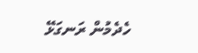ހެދެމުން ރަނގަޅޭ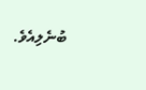ބުނެލިއެވެ.